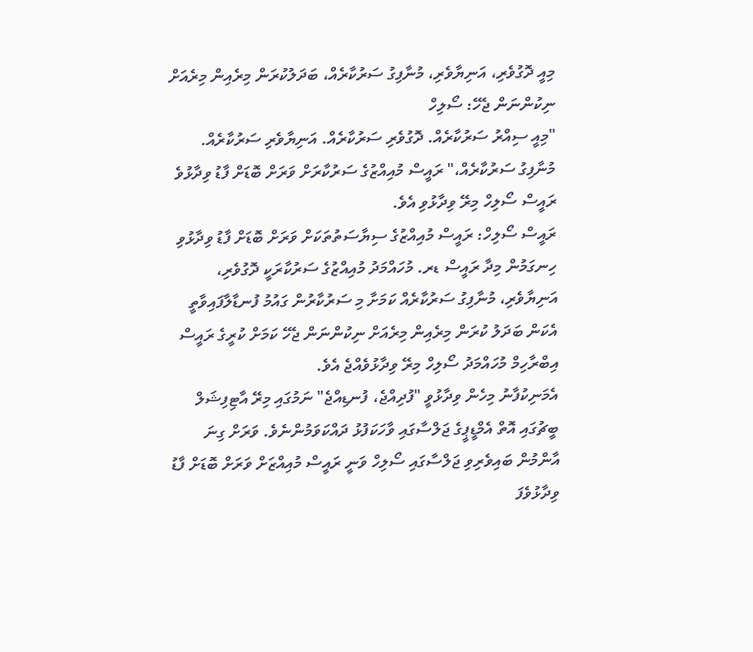މިއީ ދޮގުވެރި، އަނިޔާވެރި، މުނާފިގު ސަރުކާރެއް، ބަދަލުކުރަން މިރެއިން މިރެއަށް ނިކުންނަން ޖެހޭ: ސޯލިހް
"މިއީ ސިއްރު ސަރުކާރެއް. ދޮގުވެރި ސަރުކާރެއް. އަނިޔާވެރި ސަރުކާރެއް. މުނާފިގު ސަރުކާރެއް،" ރައީސް މުއިއްޒުގެ ސަރުކާރަށް ވަރަށް ބޮޑަށް ފާޑު ވިދާޅުވެ ރައީސް ސޯލިހް މިރޭ ވިދާޅުވި އެވެ.
ރައީސް ސޯލިހް: ރައީސް މުއިއްޒުގެ ސިޔާސަތުތަކަށް ވަރަށް ބޮޑަށް ފާޑު ވިދާޅުވި
ހިނގަމުން މިދާ ރައީސް ޑރ. މުހައްމަދު މުއިއްޒުގެ ސަރުކާރަކީ ދޮގުވެރި، އަނިޔާވެރި، މުނާފިގު ސަރުކާރެއް ކަމަށާ މި ސަރުކާރުން ގައުމު ފުނޑާލާފައިވާތީ އެކަން ބަދަލު ކުރަން މިރެއިން މިރެއަށް ނިކުންނަން ޖެހޭ ކަމަށް ކުރީގެ ރައީސް އިބްރާހިމް މުހައްމަދު ސޯލިހް މިރޭ ވިދާޅުވެއްޖެ އެވެ.
އެމަނިކުފާނު މިހެން ވިދާޅުވީ "ފުދިއްޖެ، ފުނޑިއްޖެ" ނަމުގައި މިރޭ އާޓިފިޝަލް ބީޗުގައި އޮތް އެމްޑީޕީގެ ޖަލްސާގައި ވާހަކަފުޅު ދައްކަވަމުންނެވެ. ވަރަށް ގިނަ އާންމުން ބައިވެރިވި ޖަލްސާގައި ސޯލިހް ވަނީ ރައީސް މުއިއްޒަށް ވަރަށް ބޮޑަށް ފާޑު ވިދާޅުވެފަ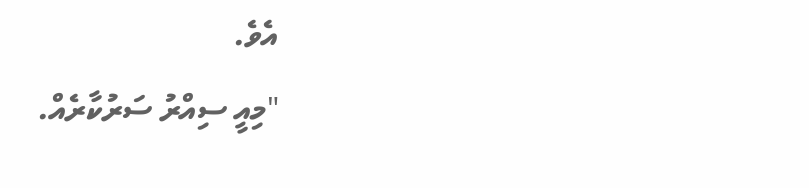އެވެ.
"މިއީ ސިއްރު ސަރުކާރެއް.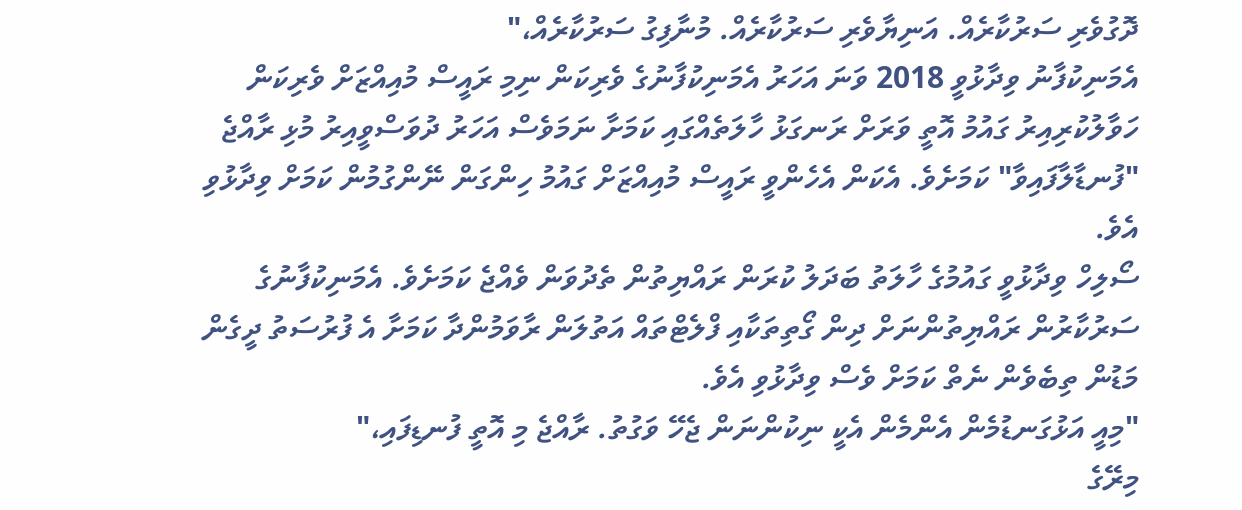ދޮގުވެރި ސަރުކާރެއް. އަނިޔާވެރި ސަރުކާރެއް. މުނާފިގު ސަރުކާރެއް،"
އެމަނިކުފާނު ވިދާޅުވީ 2018 ވަނަ އަހަރު އެމަނިކުފާނުގެ ވެރިކަން ނިމި ރައީސް މުއިއްޒަށް ވެރިކަން ހަވާލުކުރިއިރު ގައުމު އޮތީ ވަރަށް ރަނގަޅު ހާލަތެއްގައި ކަމަށާ ނަމަވެސް އަހަރު ދުވަސްވީއިރު މުޅި ރާއްޖެ "ފުނޑާލާފައިވާ" ކަމަށެވެ. އެކަން އެހެންވީ ރައީސް މުއިއްޒަށް ގައުމު ހިންގަން ނޭންގުމުން ކަމަށް ވިދާޅުވި އެވެ.
ސޯލިހް ވިދާޅުވީ ގައުމުގެ ހާލަތު ބަދަލު ކުރަން ރައްޔިތުން ތެދުވަން ވެއްޖެ ކަމަށެވެ. އެމަނިކުފާނުގެ ސަރުކާރުން ރައްޔިތުންނަށް ދިން ގޯތިތަކާއި ފްލެޓްތައް އަތުލަން ރާވަމުންދާ ކަމަށާ އެ ފުރުސަތު ދީގެން މަޑުން ތިބެވެން ނެތް ކަމަށް ވެސް ވިދާޅުވި އެވެ.
"މިއީ އަޅުގަނޑުމެން އެންމެން އެކީ ނިކުންނަން ޖެހޭ ވަގުތު. ރާއްޖެ މި އޮތީ ފުނޑިފައި،"
މިރޭގެ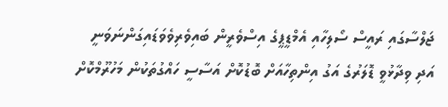ޖަލްސާގައި ރައީސް ސޯލިހާއި އެމްޑީޕީގެ އިސްވެރީން ބައިވެރިވެވަޑައިގަންނަވަނީ
އަދި ވިދާޅުވީ ޑޮލަރުގެ އަގު އިންތިހާއަށް ބޮޑުކޮށް އަސާސީ ހައްގުތަކުން މަހުރޫމްކޮށް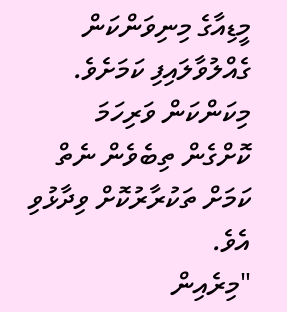މީޑިއާގެ މިނިވަންކަން ގެއްލުވާލައިފި ކަމަށެވެ. މިކަންކަން ވަރިހަމަ ކޮށްގެން ތިބެވެން ނެތް ކަމަށް ތަކުރާރުކޮށް ވިދާޅުވި އެވެ.
"މިރެއިން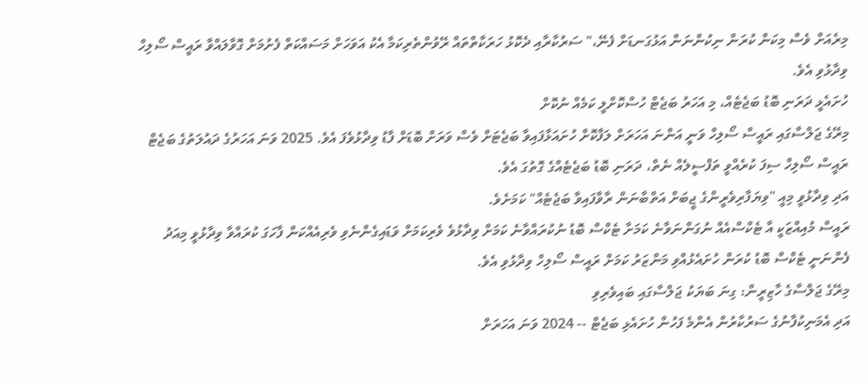މިރެއަށް ވެސް މިކަން ކުރަން ނިކުންނަން އަޅުގަނޑަށް ފެނޭ،" ސަރުކާރާއި ދެކޮޅު ހަރަކާތްތައް ރޭވުންތެރިކަމާ އެކު އަވަހަށް މަސައްކަތް ފެށުމަށް ގޮވާލައްވާ ރައީސް ސޯލިހް ވިދާޅުވި އެވެ.
ހުށައެޅީ ދަރަނި ބޮޑު ބަޖެޓެއް، މި އަހަރު ބަޖެޓް ހުސްކޮށްލީ ކަމެއް ނުކޮށް
މިރޭގެ ޖަލްސާގައި ރައީސް ސޯލިހް ވަނީ އަންނަ އަހަރަށް ލަފާކޮށް ހުށައަޅާފައިވާ ބަޖެޓަށް ވެސް ވަރަށް ބޮޑަށް ފާޑު ވިދާޅުވެފަ އެވެ. 2025 ވަނަ އަހަރުގެ ދައުލަތުގެ ބަޖެޓް ރައީސް ސޯލިހް ސިފަ ކުރެއްވީ ތަފްސީލެއް ނެތް، ދަރަނި ބޮޑު ބަޖެޓެއްގެ ގޮތުގަ އެވެ.
އަދި ވިދާޅުވީ މިއީ "ވިޔަފާރިވެރީންގެ ޖީބަށް އަތްބާނަން ރާވާފައިވާ ބަޖެޓެއް" ކަމަށެވެ.
ރައީސް މުއިއްޒަކީ އާ ޓެކްސްއެއް ނުގަންނަވާނެ ކަމަށާ ޓެކްސް ބޮޑު ނުކުރައްވާނެ ކަމަށް ވިދާޅުވެ ވެރިކަމަށް ވަޑައިގެންނެވި ވެރިއެއްކަން ފާހަގަ ކުރައްވާ ވިދާޅުވީ މިއަދު ފެންނަނީ ޓެކްސް ބޮޑު ކުރަން ހުށައެޅުއްވި މަންޒަރު ކަމަށް ރައީސް ސޯލިހް ވިދާޅުވި އެވެ.
މިރޭގެ ޖަލްސާގެ ހާޒިރީން: ގިނަ ބަޔަކު ޖަލްސާގައި ބައިވެރިވި
އަދި އެމަނިކުފާނުގެ ސަރުކާރުން އެންމެ ފަހުން ހުށައެޅި ބަޖެޓް -- 2024 ވަނަ އަހަރަށް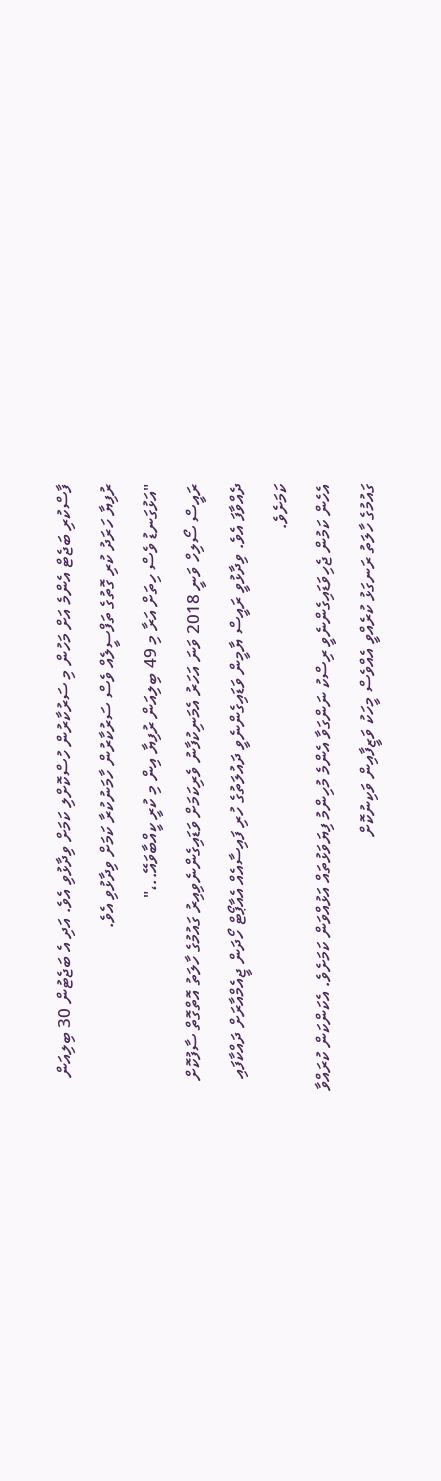ފާސްކުރި ބަޖެޓް އެންމެ އަށް މަހުން މި ސަރުކާރުން ހުސްކޮށްލި ކަމަށް ވިދާޅުވި އެވެ. އަދި އެ ބަޖެޓުން 30 ބިލިއަން ރުފިޔާ ހަރަދު ކުރި ގޮތުގެ ތަފްސީލެއް ވެސް ސަރުކާރުން ހާމަނުކުރާ ކަމަށް ވިދާޅުވި އެވެ.
"އަޅުގަނޑު ވެސް ހިތަށް އަރާ މި 49 ބިލިއަން ރުފިޔާ އިން މި ކުރީ ކީއްބާވައޭ..،"
ރައީސް ސޯލިހް ވަނީ 2018 ވަނަ އަހަރު އެމަނިކުފާނު ވެރިކަމަށް ވަޑައިގެންނެވިއިރު ގައުމުގެ ހާލަތު އޮތްގޮތް ސާފުކޮށް ދެއްވާފަ އެވެ. ވިދާޅުވީ ރައީސް ޔާމީން ވަޑައިގެންނެވީ ދައުލަތުގެ ހުރި ފައިސާއެއް އެއާޕޯޓް ހޯދަން ޖީއެމްއާރަށް ދައްކާފައި ކަމަށެވެ.
އެހެން ކަމުން ޖެހިވަޑައިގެންނެވީ ރިސްކު ނަންގަވާ އެންމެ މުހިންމު ފިޔަވަޅުތައް އަޅުއްވަން ކަމަށެވެ. އެކަންކަން ކުރައްވާ ގައުމުގެ ހާލަތު ރަނގަޅު ކުރެއްވީ އެއްވެސް މީހަކު ވަޒީފާއިން ވަކިނުކޮށް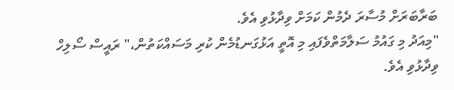ބަރާބަރަށް މުސާރަ ދެމުން ކަމަށް ވިދާޅުވި އެވެ.
"މިއަދު މި ގައުމު ސަލާމަތްވެފައި މި އޮތީ އަޅުގަނޑުމެން ކުރި މަސައްކަތުން،" ރައީސް ސޯލިހް ވިދާޅުވި އެވެ.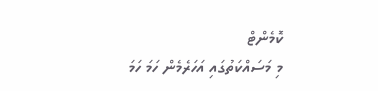ކޮމެންޓް
މި މަސައްކަތުގައި އަހަރެމެން ހަމަ ހަމަ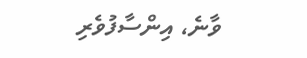ވާނެ، އިންސާފުވެރި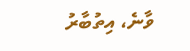ވާނެ، އިތުބާރު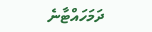ދަމަހައްޓާނެ